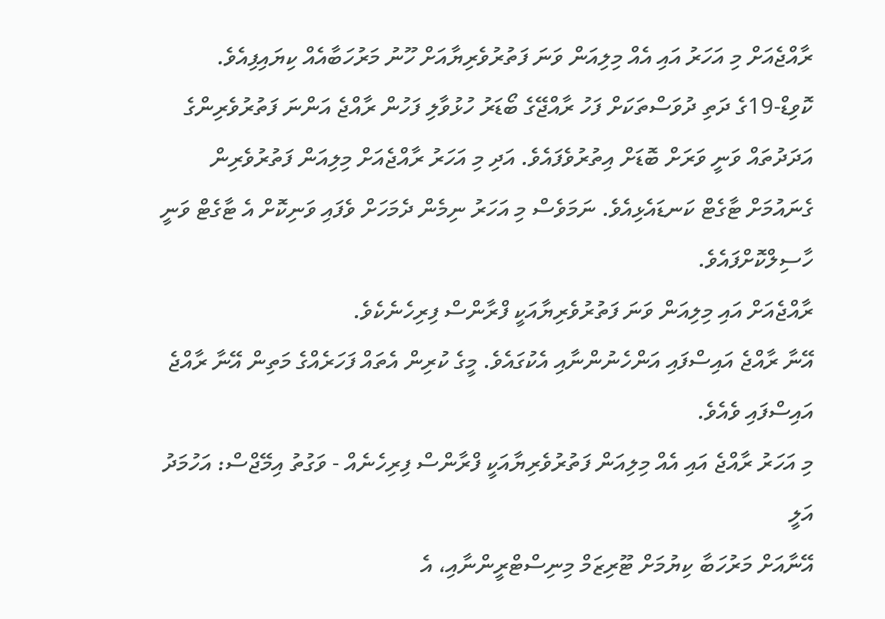ރާއްޖެއަށް މި އަހަރު އައި އެއް މިލިއަން ވަނަ ފަތުރުވެރިޔާއަށް ހޫނު މަރުހަބާއެއް ކިޔައިފިއެވެ.
ކޮވިޑް-19ގެ ދަތި ދުވަސްތަކަށް ފަހު ރާއްޖޭގެ ބޯޑަރު ހުޅުވާލި ފަހުން ރާއްޖެ އަންނަ ފަތުރުވެރިންގެ އަދަދުތައް ވަނީ ވަރަށް ބޮޑަށް އިތުރުވެފައެވެ. އަދި މި އަހަރު ރާއްޖެއަށް މިލިއަން ފަތުރުވެރިން ގެނައުމަށް ޓާގެޓް ކަނޑައެޅިއެވެ. ނަމަވެސް މި އަހަރު ނިމެން ދެމަހަށް ވެފައި ވަނިކޮށް އެ ޓާގެޓް ވަނީ ހާސިލްކޮށްފައެވެ.
ރާއްޖެއަށް އައި މިލިއަން ވަނަ ފަތުރުވެރިޔާއަކީ ފްރާންސް ފިރިހެނެކެވެ.
އޭނާ ރާއްޖެ އައިސްފައި އަންހެނުންނާއި އެކުގައެވެ. މީގެ ކުރިން އެތައް ފަހަރެއްގެ މަތިން އޭނާ ރާއްޖެ އައިސްފައި ވެއެވެ.
މި އަހަރު ރާއްޖެ އައި އެއް މިލިއަން ފަތުރުވެރިޔާއަކީ ފްރާންސް ފިރިހެނެއް - ވަގުތު އިމޭޖްސް: އަހުމަދު އަލީ
އޭނާއަށް މަރުހަބާ ކިޔުމަށް ޓޫރިޒަމް މިނިސްޓްރީންނާއި، އެ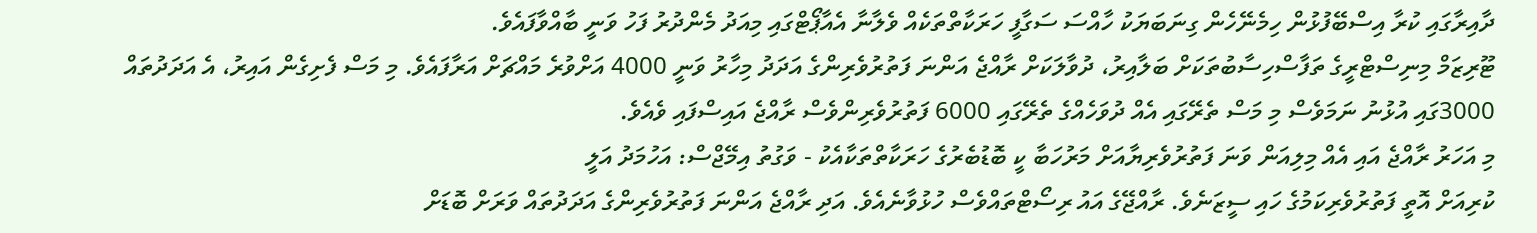ދާއިރާގައި ކުރާ އިސްބޭފުޅުން ހިމެނޭހެން ގިނަބަޔަކު ހާއްސަ ސަގާފީ ހަރަކާތްތަކެއް ވެލާނާ އެއާޕޯޓްގައި މިއަދު މެންދުރު ފަހު ވަނީ ބާއްވާފައެވެ.
ޓޫރިޒަމް މިނިސްޓްރީގެ ތަފާސްހިސާބުތަކަށް ބަލާއިރު، ދުވާލަކަށް ރާއްޖެ އަންނަ ފަތުރުވެރިންގެ އަދަދު މިހާރު ވަނީ 4000 އަށްވުރެ މައްޗަށް އަރާފައެވެ. މި މަސް ފެށިގެން އައިރު، އެ އަދަދުތައް 3000ގައި އުޅުނު ނަމަވެސް މި މަސް ތެރޭގައި އެއް ދުވަހެއްގެ ތެރޭގައި 6000 ފަތުރުވެރިންވެސް ރާއްޖެ އައިސްފައި ވެއެވެ.
މި އަހަރު ރާއްޖެ އައި އެއް މިލިއަން ވަނަ ފަތުރުވެރިޔާއަށް މަރުހަބާ ކީ ބޮޑުބެރުގެ ހަރަކާތްތަކާއެކު - ވަގުތު އިމޭޖްސް: އަހުމަދު އަލީ
ކުރިއަށް އޮތީ ފަތުރުވެރިކަމުގެ ހައި ސީޒަނެވެ. ރާއްޖޭގެ އައު ރިސޯޓްތައްވެސް ހުޅުވާނެއެވެ. އަދި ރާއްޖެ އަންނަ ފަތުރުވެރިންގެ އަދަދުތައް ވަރަށް ބޮޑަށް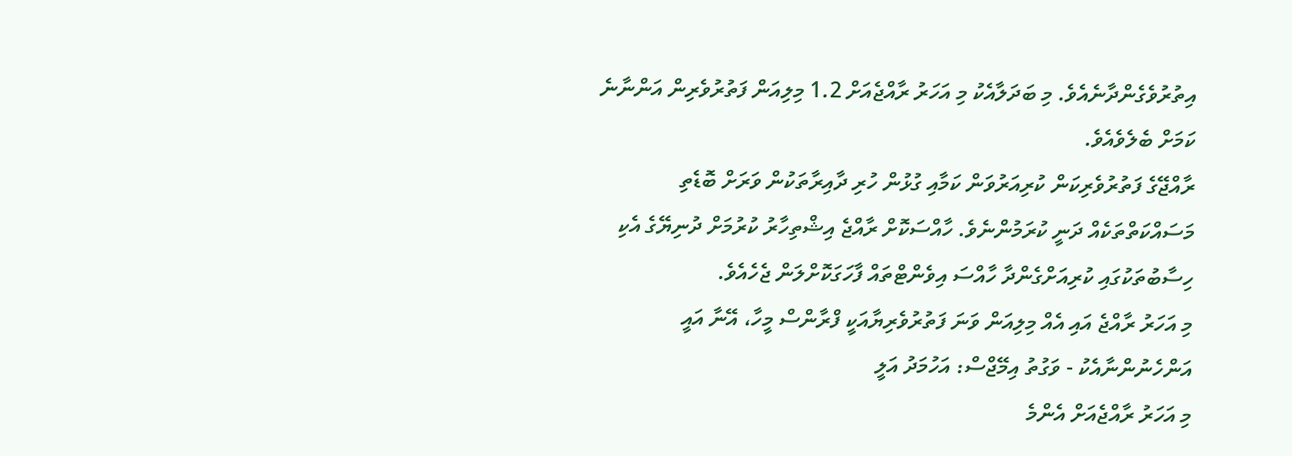އިތުރުވެގެންދާނެއެވެ. މި ބަދަލާއެކު މި އަހަރު ރާއްޖެއަށް 1.2 މިލިއަން ފަތުރުވެރިން އަންނާނެ ކަމަށް ބެލެވެއެވެ.
ރާއްޖޭގެ ފަތުރުވެރިކަން ކުރިއަރުވަން ކަމާއި ގުޅުން ހުރި ދާއިރާތަކުން ވަރަށް ބޮޑެތި މަސައްކަތްތަކެއް ދަނީ ކުރަމުންނެވެ. ހާއްސަކޮށް ރާއްޖެ އިޝްތިހާރު ކުރުމަށް ދުނިޔޭގެ އެކި ހިސާބުތަކުގައި ކުރިއަށްގެންދާ ހާއްސަ އިވެންޓްތައް ފާހަގަކޮށްލަން ޖެހެއެވެ.
މި އަހަރު ރާއްޖެ އައި އެއް މިލިއަން ވަނަ ފަތުރުވެރިޔާއަކީ ފްރާންސް މީހާ، އޭނާ އައީ އަންހެނުންނާއެކު - ވަގުތު އިމޭޖްސް: އަހުމަދު އަލީ
މި އަހަރު ރާއްޖެއަށް އެންމެ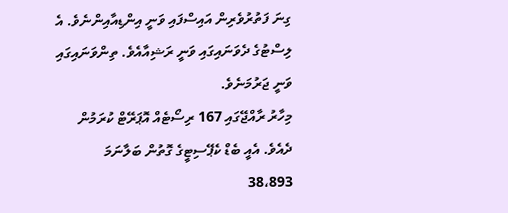ގިނަ ފަތުރުވެރިން އައިސްފައި ވަނީ އިންޑިއާއިންނެވެ. އެ ލިސްޓުގެ ދެވަނައިގައި ވަނީ ރަޝިއާއެވެ. ތިންވަނައިގައި ވަނީ ޖަރުމަނެވެ.
މިހާރު ރާއްޖޭގައި 167 ރިސޯޓެއް އޮޕަރޭޓް ކުރަމުން ދެއެވެ. އެއީ ބެޑް ކެޕޭސިޓީގެ ގޮތުން ބަލާނަމަ 38،893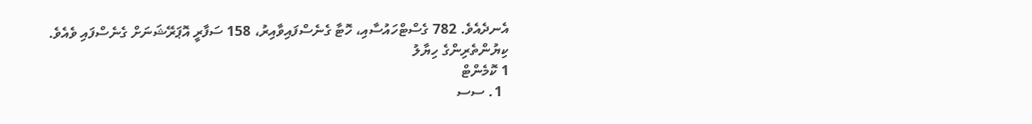އެނދެއެވެ. 782 ގެސްޓްހައުސާއި، ހޮޓާ ގެނެސްފައިވާއިރު، 158 ސަފާރީ އޮޕަރޭޝަނަށް ގެނެސްފައި ވެއެވެ.
ކިޔުންތެރިންގެ ހިޔާލު
1 ކޮމެންޓް
  1. ސސ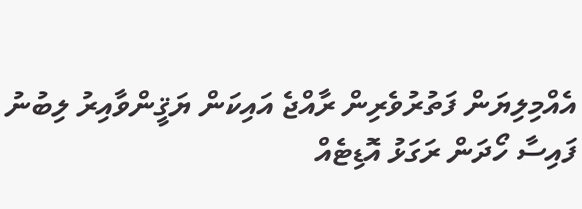އެއްމިލިޔަން ފަތުރުވެރިން ރާއްޖެ އައިކަން ޔަޤީންވާއިރު ލިބުނު ފައިސާ ހޯދަން ރަގަޅު އޮޑިޓެއް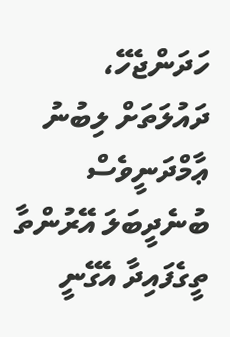ހަދަންޖެހޭ، ދައުލަތަށް ލިބުނު ޢާމްދަނީވެސް ބުނެދީބަލަ އޭރުންތާ ތީގެފައިދާ އެގޭނީ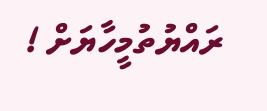ރައްޔުތުމީހާޔަށް !